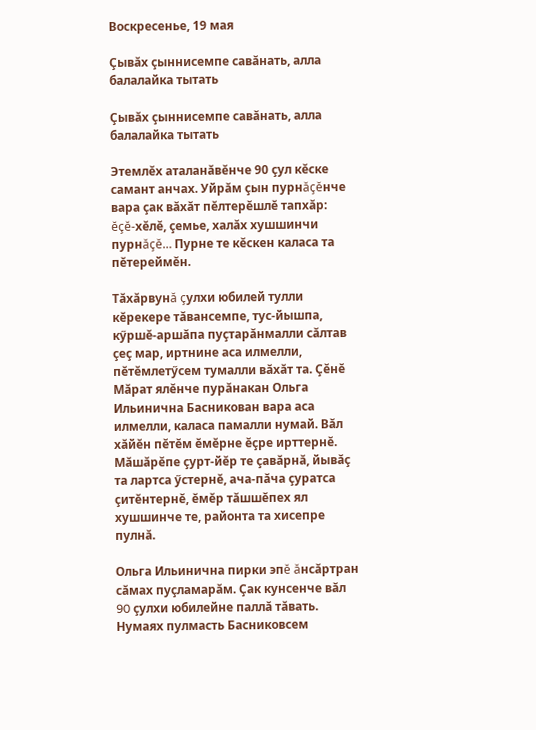Воскресенье, 19 мая

Çывăх çыннисемпе савăнать, алла балалайка тытать

Çывăх çыннисемпе савăнать, алла балалайка тытать

Этемлĕх аталанăвĕнче 90 çул кĕске самант анчах. Уйрăм çын пурнăçĕнче вара çак вăхăт пĕлтерĕшлĕ тапхăр:  ĕçĕ-хĕлĕ, çемье, халăх хушшинчи пурнăçĕ… Пурне те кĕскен каласа та пĕтереймĕн.

Тăхăрвунă çулхи юбилей тулли кĕрекере тăвансемпе, тус-йышпа, кӳршĕ-аршăпа пуçтарăнмалли сăлтав çеç мар, иртнине аса илмелли, пĕтĕмлетӳсем тумалли вăхăт та. Çĕнĕ Мăрат ялĕнче пурăнакан Ольга Ильинична Басникован вара аса илмелли, каласа памалли нумай. Вăл хăйĕн пĕтĕм ĕмĕрне ĕçре ирттернĕ. Мăшăрĕпе çурт-йĕр те çавăрнă, йывăç та лартса ӳстернĕ, ача-пăча çуратса çитĕнтернĕ, ĕмĕр тăшшĕпех ял хушшинче те, районта та хисепре пулнă.

Ольга Ильинична пирки эпĕ ăнсăртран сăмах пуçламарăм. Çак кунсенче вăл 90 çулхи юбилейне паллă тăвать. Нумаях пулмасть Басниковсем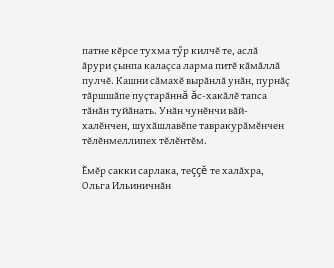патне кĕрсе тухма тӳр килчĕ те, аслă ăрури çынпа калаçса ларма питĕ кăмăллă пулчĕ. Кашни сăмахĕ вырăнлă унăн, пурнăç тăршшăпе пуçтарăннă ăс-хакăлĕ тапса тăнăн туйăнать. Унăн чунĕнчи вăй-халĕнчен, шухăшлавĕпе тавракурăмĕнчен тĕлĕнмеллипех тĕлĕнтĕм.

Ĕмĕр сакки сарлака, теççĕ те халăхра, Ольга Ильиничнăн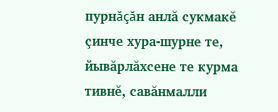пурнăçăн анлă сукмакĕ çинче хура-шурне те, йывăрлăхсене те курма тивнĕ, савăнмалли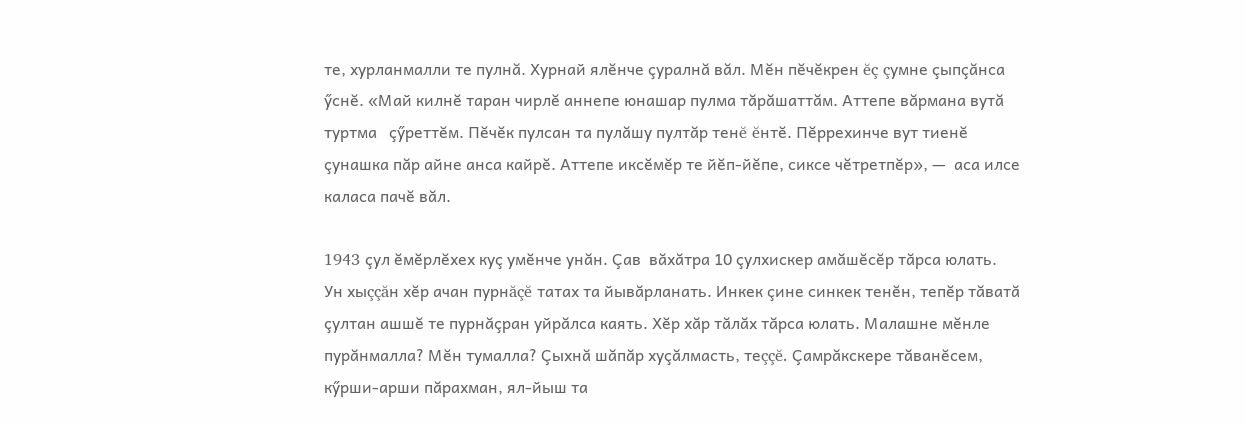те, хурланмалли те пулнă. Хурнай ялĕнче çуралнă вăл. Мĕн пĕчĕкрен ĕç çумне çыпçăнса ӳснĕ. «Май килнĕ таран чирлĕ аннепе юнашар пулма тăрăшаттăм. Аттепе вăрмана вутă туртма   çӳреттĕм. Пĕчĕк пулсан та пулăшу пултăр тенĕ ĕнтĕ. Пĕррехинче вут тиенĕ çунашка пăр айне анса кайрĕ. Аттепе иксĕмĕр те йĕп-йĕпе, сиксе чĕтретпĕр», —  аса илсе каласа пачĕ вăл.

1943 çул ĕмĕрлĕхех куç умĕнче унăн. Çав  вăхăтра 10 çулхискер амăшĕсĕр тăрса юлать.  Ун хыççăн хĕр ачан пурнăçĕ татах та йывăрланать. Инкек çине синкек тенĕн, тепĕр тăватă çултан ашшĕ те пурнăçран уйрăлса каять. Хĕр хăр тăлăх тăрса юлать. Малашне мĕнле пурăнмалла? Мĕн тумалла? Çыхнă шăпăр хуçăлмасть, теççĕ. Çамрăкскере тăванĕсем,  кӳрши-арши пăрахман, ял-йыш та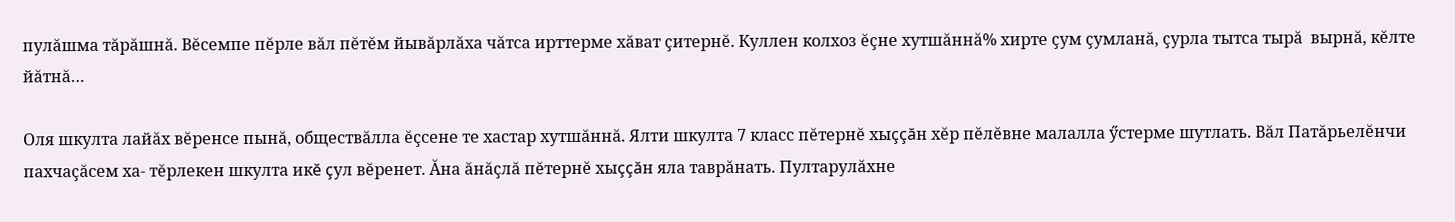пулăшма тăрăшнă. Вĕсемпе пĕрле вăл пĕтĕм йывăрлăха чăтса ирттерме хăват çитернĕ. Куллен колхоз ĕçне хутшăннă% хирте çум çумланă, çурла тытса тырă  вырнă, кĕлте йăтнă…

Оля шкулта лайăх вĕренсе пынă, обществăлла ĕçсене те хастар хутшăннă. Ялти шкулта 7 класс пĕтернĕ хыççăн хĕр пĕлĕвне малалла ӳстерме шутлать. Вăл Патăрьелĕнчи пахчаçăсем ха- тĕрлекен шкулта икĕ çул вĕренет. Ăна ăнăçлă пĕтернĕ хыççăн яла таврăнать. Пултарулăхне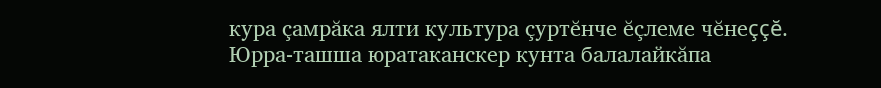кура çамрăка ялти культура çуртĕнче ĕçлеме чĕнеççĕ. Юрра-ташша юратаканскер кунта балалайкăпа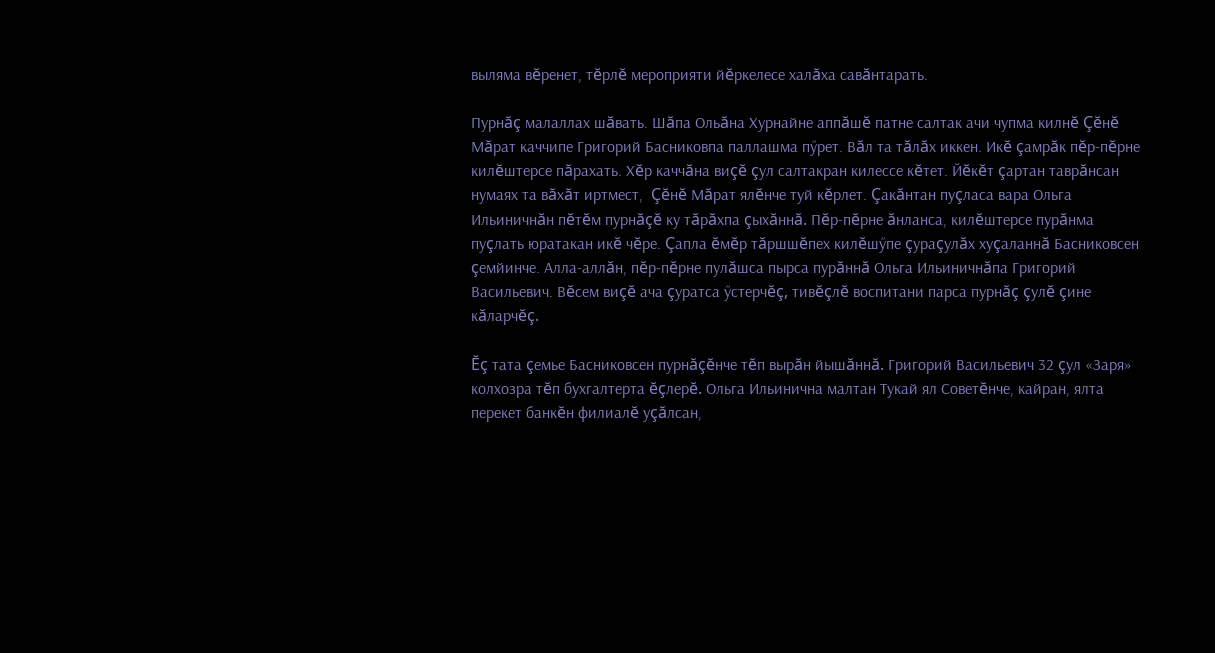выляма вĕренет, тĕрлĕ мероприяти йĕркелесе халăха савăнтарать.

Пурнăç малаллах шăвать. Шăпа Ольăна Хурнайне аппăшĕ патне салтак ачи чупма килнĕ Çĕнĕ Мăрат каччипе Григорий Басниковпа паллашма пӳрет. Вăл та тăлăх иккен. Икĕ çамрăк пĕр-пĕрне килĕштерсе пăрахать. Хĕр каччăна виçĕ çул салтакран килессе кĕтет. Йĕкĕт çартан таврăнсан нумаях та вăхăт иртмест,  Çĕнĕ Мăрат ялĕнче туй кĕрлет. Çакăнтан пуçласа вара Ольга Ильиничнăн пĕтĕм пурнăçĕ ку тăрăхпа çыхăннă. Пĕр-пĕрне ăнланса, килĕштерсе пурăнма пуçлать юратакан икĕ чĕре. Çапла ĕмĕр тăршшĕпех килĕшӳпе çураçулăх хуçаланнă Басниковсен çемйинче. Алла-аллăн, пĕр-пĕрне пулăшса пырса пурăннă Ольга Ильиничнăпа Григорий Васильевич. Вĕсем виçĕ ача çуратса ӳстерчĕç, тивĕçлĕ воспитани парса пурнăç çулĕ çине кăларчĕç.

Ĕç тата çемье Басниковсен пурнăçĕнче тĕп вырăн йышăннă. Григорий Васильевич 32 çул «Заря» колхозра тĕп бухгалтерта ĕçлерĕ. Ольга Ильинична малтан Тукай ял Советĕнче, кайран, ялта перекет банкĕн филиалĕ уçăлсан,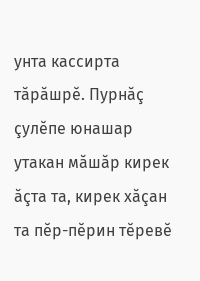унта кассирта тăрăшрĕ. Пурнăç çулĕпе юнашар утакан мăшăр кирек ăçта та, кирек хăçан та пĕр-пĕрин тĕревĕ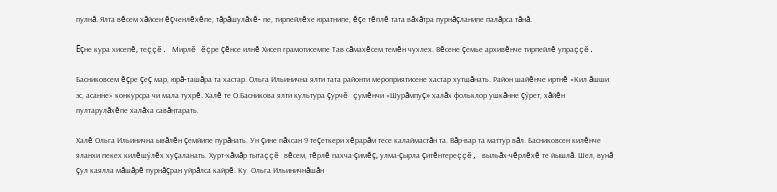пулнă. Ялта вĕсем хăйсен ĕçченлĕхĕпе, тăрăшулăхĕ- пе, тирпейлĕхе юратнипе, ĕçе тĕплĕ тата вăхăтра пурнăçланипе палăрса тăнă.

Ĕçне кура хисепĕ, теççĕ. Мирлĕ ĕçре çĕнсе илнĕ Хисеп грамотисемпе Тав сăмахĕсем темĕн чухлех. Вĕсене çемье архивĕнче тирпейлĕ упраççĕ.

Басниковсем ĕçре çеç мар, юрă-ташăра та хастар. Ольга Ильинична ялти тата районти мероприятисене хастар хутшăнать. Район шайĕнче иртнĕ «Кил ăшши эс, асанне» конкурсра чи мала тухрĕ. Халĕ те О.Басникова ялти культура çурчĕ çумĕнчи «Шурăмпуç» халăх фольклор ушкăнне çӳрет, хăйĕн пултарулăхĕпе халăха савăнтарать.

Халĕ Ольга Ильинична ывăлĕн çемйипе пурăнать. Ун çине пăхсан 9 теçеткери хĕрарăм тесе калаймастăн та. Вăр-вар та маттур вăл. Басниковсен килĕнче яланхи пекех килĕшӳлĕх хуçаланать. Хурт-хăмăр тытаççĕ вĕсем, тĕрлĕ пахча-çимĕç, улма-çырла çитĕнтереççĕ, выльăх-чĕрлĕхĕ те йышлă. Шел, вунă çул каялла мăшăрĕ пурнăçран уйрăлса кайрĕ. Ку  Ольга Ильиничнăшăн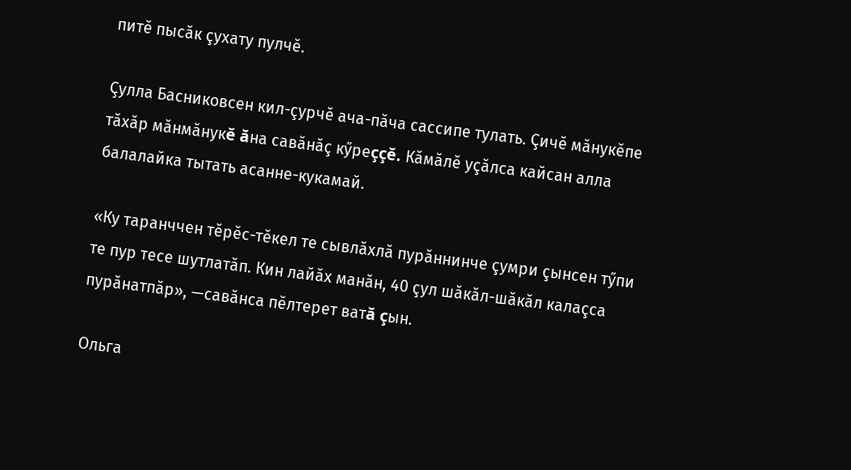питĕ пысăк çухату пулчĕ.

Çулла Басниковсен кил-çурчĕ ача-пăча сассипе тулать. Çичĕ мăнукĕпе тăхăр мăнмăнукĕ ăна савăнăç кӳреççĕ. Кăмăлĕ уçăлса кайсан алла балалайка тытать асанне-кукамай.

«Ку таранччен тĕрĕс-тĕкел те сывлăхлă пурăннинче çумри çынсен тӳпи те пур тесе шутлатăп. Кин лайăх манăн, 40 çул шăкăл-шăкăл калаçса пурăнатпăр», —савăнса пĕлтерет ватă çын.

Ольга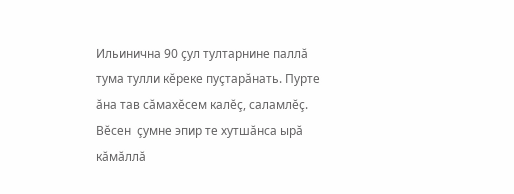Ильинична 90 çул тултарнине паллă тума тулли кĕреке пуçтарăнать. Пурте ăна тав сăмахĕсем калĕç, саламлĕç. Вĕсен  çумне эпир те хутшăнса ырă кăмăллă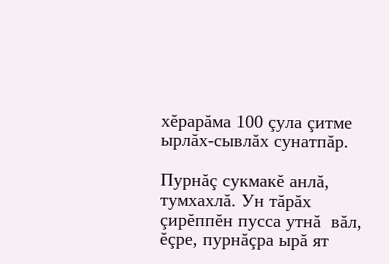хĕрарăма 100 çула çитме ырлăх-сывлăх сунатпăр.

Пурнăç сукмакĕ анлă, тумхахлă. Ун тăрăх çирĕппĕн пусса утнă  вăл, ĕçре, пурнăçра ырă ят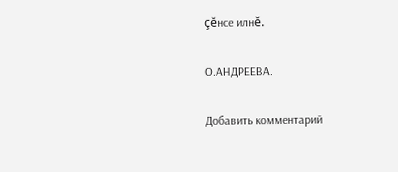çĕнсе илнĕ.

О.АНДРЕЕВА.

Добавить комментарий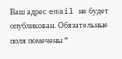Ваш адрес email не будет опубликован. Обязательные поля помечены *